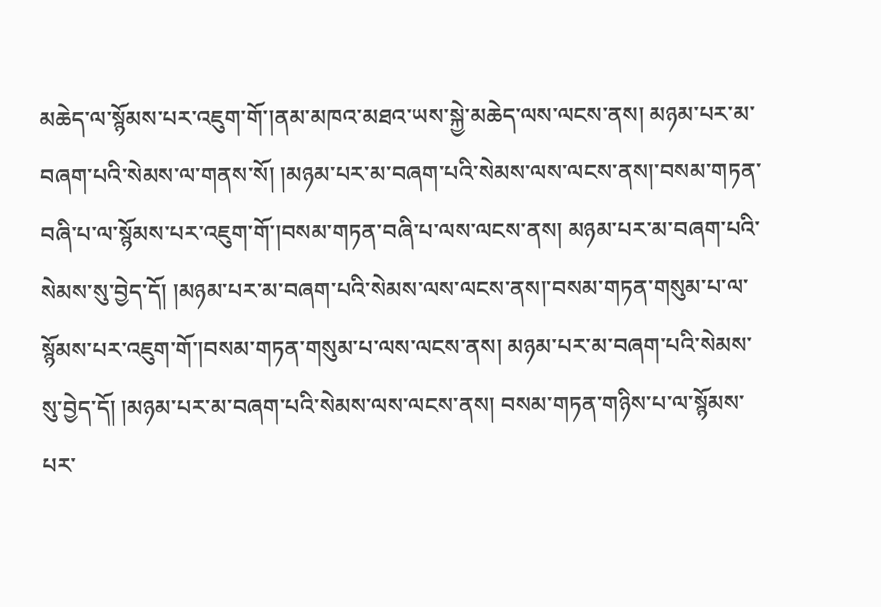མཆེད་ལ་སྙོམས་པར་འཇུག་གོ་།ནམ་མཁའ་མཐའ་ཡས་སྐྱེ་མཆེད་ལས་ལངས་ནས། མཉམ་པར་མ་བཞག་པའི་སེམས་ལ་གནས་སོ། །མཉམ་པར་མ་བཞག་པའི་སེམས་ལས་ལངས་ནས།་བསམ་གཏན་བཞི་པ་ལ་སྙོམས་པར་འཇུག་གོ་།བསམ་གཏན་བཞི་པ་ལས་ལངས་ནས། མཉམ་པར་མ་བཞག་པའི་སེམས་སུ་བྱེད་དོ། །མཉམ་པར་མ་བཞག་པའི་སེམས་ལས་ལངས་ནས།་བསམ་གཏན་གསུམ་པ་ལ་སྙོམས་པར་འཇུག་གོ་།བསམ་གཏན་གསུམ་པ་ལས་ལངས་ནས། མཉམ་པར་མ་བཞག་པའི་སེམས་སུ་བྱེད་དོ། །མཉམ་པར་མ་བཞག་པའི་སེམས་ལས་ལངས་ནས། བསམ་གཏན་གཉིས་པ་ལ་སྙོམས་པར་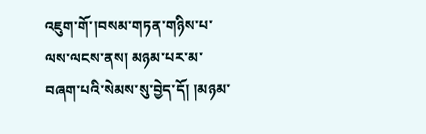འཇུག་གོ་།བསམ་གཏན་གཉིས་པ་ལས་ལངས་ནས། མཉམ་པར་མ་བཞག་པའི་སེམས་སུ་བྱེད་དོ། །མཉམ་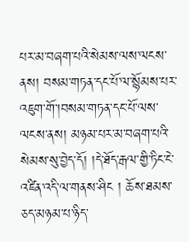པར་མ་བཞག་པའི་སེམས་ལས་ལངས་ནས། བསམ་གཏན་དང་པོ་ལ་སྙོམས་པར་འཇུག་གོ་།བསམ་གཏན་དང་པོ་ལས་ལངས་ནས། མཉམ་པར་མ་བཞག་པའི་སེམས་སུ་བྱེད་དོ། །དེ་ཐོད་རྒལ་གྱི་ཏིང་ངེ་འཛིན་འདི་ལ་གནས་ཤིང ། ཆོས་ཐམས་ཅད་མཉམ་པ་ཉིད་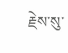རྗེས་སུ་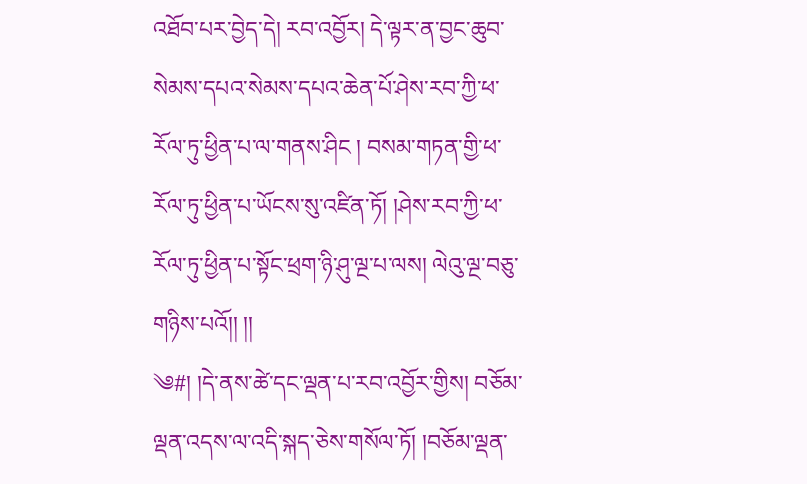འཐོབ་པར་བྱེད་དེ། རབ་འབྱོར། དེ་ལྟར་ན་བྱང་ཆུབ་སེམས་དཔའ་སེམས་དཔའ་ཆེན་པོ་ཤེས་རབ་ཀྱི་ཕ་རོལ་ཏུ་ཕྱིན་པ་ལ་གནས་ཤིང ། བསམ་གཏན་གྱི་ཕ་རོལ་ཏུ་ཕྱིན་པ་ཡོངས་སུ་འཛིན་ཏོ། །ཤེས་རབ་ཀྱི་ཕ་རོལ་ཏུ་ཕྱིན་པ་སྟོང་ཕྲག་ཉི་ཤུ་ལྔ་པ་ལས། ལེའུ་ལྔ་བཅུ་གཉིས་པའོ།། །།
༄#། །དེ་ནས་ཚེ་དང་ལྡན་པ་རབ་འབྱོར་གྱིས། བཅོམ་ལྡན་འདས་ལ་འདི་སྐད་ཅེས་གསོལ་ཏོ། །བཅོམ་ལྡན་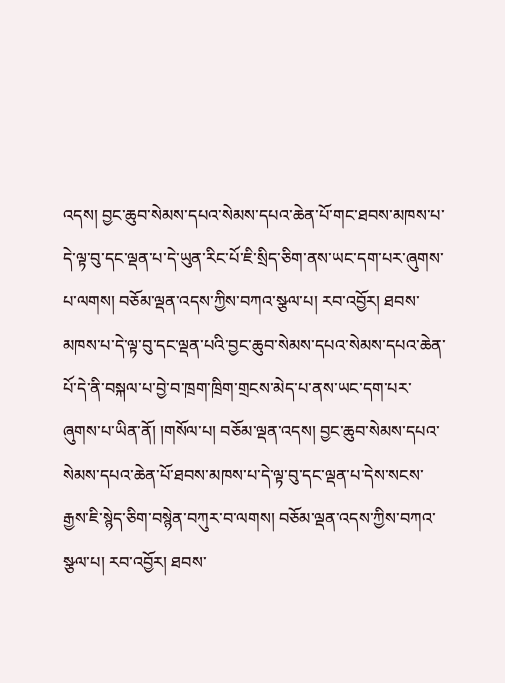འདས། བྱང་ཆུབ་སེམས་དཔའ་སེམས་དཔའ་ཆེན་པོ་གང་ཐབས་མཁས་པ་དེ་ལྟ་བུ་དང་ལྡན་པ་དེ་ཡུན་རིང་པོ་ཇི་སྲིད་ཅིག་ནས་ཡང་དག་པར་ཞུགས་པ་ལགས། བཅོམ་ལྡན་འདས་ཀྱིས་བཀའ་སྩལ་པ། རབ་འབྱོར། ཐབས་མཁས་པ་དེ་ལྟ་བུ་དང་ལྡན་པའི་བྱང་ཆུབ་སེམས་དཔའ་སེམས་དཔའ་ཆེན་པོ་དེ་ནི་བསྐལ་པ་བྱེ་བ་ཁྲག་ཁྲིག་གྲངས་མེད་པ་ནས་ཡང་དག་པར་ཞུགས་པ་ཡིན་ནོ། །གསོལ་པ། བཅོམ་ལྡན་འདས། བྱང་ཆུབ་སེམས་དཔའ་སེམས་དཔའ་ཆེན་པོ་ཐབས་མཁས་པ་དེ་ལྟ་བུ་དང་ལྡན་པ་དེས་སངས་རྒྱས་ཇི་སྙེད་ཅིག་བསྙེན་བཀུར་བ་ལགས། བཅོམ་ལྡན་འདས་ཀྱིས་བཀའ་སྩལ་པ། རབ་འབྱོར། ཐབས་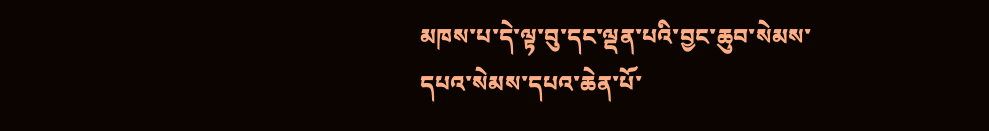མཁས་པ་དེ་ལྟ་བུ་དང་ལྡན་པའི་བྱང་ཆུབ་སེམས་དཔའ་སེམས་དཔའ་ཆེན་པོ་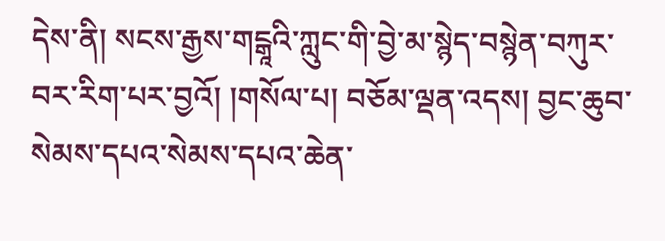དེས་ནི། སངས་རྒྱས་གངྒཱའི་ཀླུང་གི་བྱེ་མ་སྙེད་བསྙེན་བཀུར་བར་རིག་པར་བྱའོ། །གསོལ་པ། བཅོམ་ལྡན་འདས། བྱང་ཆུབ་སེམས་དཔའ་སེམས་དཔའ་ཆེན་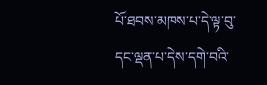པོ་ཐབས་མཁས་པ་དེ་ལྟ་བུ་དང་ལྡན་པ་དེས་དགེ་བའི་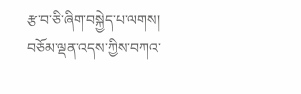རྩ་བ་ཅི་ཞིག་བསྐྱེད་པ་ལགས། བཅོམ་ལྡན་འདས་ཀྱིས་བཀའ་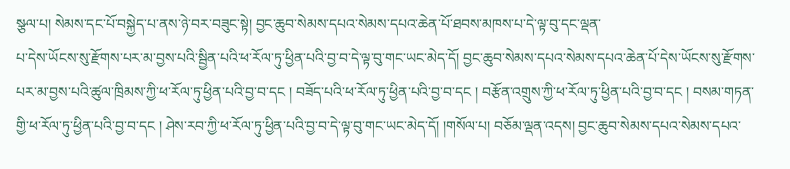སྩལ་པ། སེམས་དང་པོ་བསྐྱེད་པ་ནས་ཉེ་བར་བཟུང་སྟེ། བྱང་ཆུབ་སེམས་དཔའ་སེམས་དཔའ་ཆེན་པོ་ཐབས་མཁས་པ་དེ་ལྟ་བུ་དང་ལྡན་
པ་དེས་ཡོངས་སུ་རྫོགས་པར་མ་བྱས་པའི་སྦྱིན་པའི་ཕ་རོལ་ཏུ་ཕྱིན་པའི་བྱ་བ་དེ་ལྟ་བུ་གང་ཡང་མེད་དོ། བྱང་ཆུབ་སེམས་དཔའ་སེམས་དཔའ་ཆེན་པོ་དེས་ཡོངས་སུ་རྫོགས་པར་མ་བྱས་པའི་ཚུལ་ཁྲིམས་ཀྱི་ཕ་རོལ་ཏུ་ཕྱིན་པའི་བྱ་བ་དང ། བཟོད་པའི་ཕ་རོལ་ཏུ་ཕྱིན་པའི་བྱ་བ་དང ། བརྩོན་འགྲུས་ཀྱི་ཕ་རོལ་ཏུ་ཕྱིན་པའི་བྱ་བ་དང ། བསམ་གཏན་གྱི་ཕ་རོལ་ཏུ་ཕྱིན་པའི་བྱ་བ་དང ། ཤེས་རབ་ཀྱི་ཕ་རོལ་ཏུ་ཕྱིན་པའི་བྱ་བ་དེ་ལྟ་བུ་གང་ཡང་མེད་དོ། །གསོལ་པ། བཅོམ་ལྡན་འདས། བྱང་ཆུབ་སེམས་དཔའ་སེམས་དཔའ་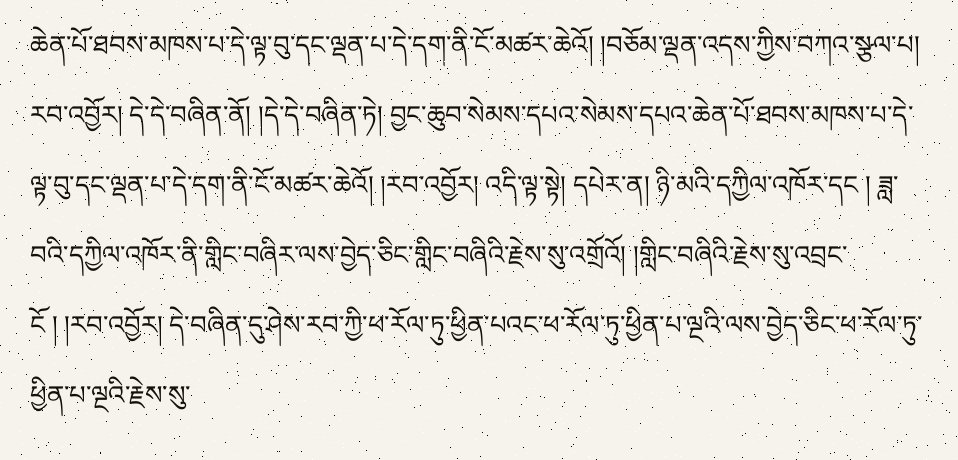ཆེན་པོ་ཐབས་མཁས་པ་དེ་ལྟ་བུ་དང་ལྡན་པ་དེ་དག་ནི་ངོ་མཚར་ཆེའོ། །བཅོམ་ལྡན་འདས་ཀྱིས་བཀའ་སྩལ་པ། རབ་འབྱོར། དེ་དེ་བཞིན་ནོ། །དེ་དེ་བཞིན་ཏེ། བྱང་ཆུབ་སེམས་དཔའ་སེམས་དཔའ་ཆེན་པོ་ཐབས་མཁས་པ་དེ་ལྟ་བུ་དང་ལྡན་པ་དེ་དག་ནི་ངོ་མཚར་ཆེའོ། །རབ་འབྱོར། འདི་ལྟ་སྟེ། དཔེར་ན། ཉི་མའི་དཀྱིལ་འཁོར་དང ། ཟླ་བའི་དཀྱིལ་འཁོར་ནི་གླིང་བཞིར་ལས་བྱེད་ཅིང་གླིང་བཞིའི་རྗེས་སུ་འགྲོའོ། །གླིང་བཞིའི་རྗེས་སུ་འབྲང་ངོ ། །རབ་འབྱོར། དེ་བཞིན་དུ་ཤེས་རབ་ཀྱི་ཕ་རོལ་ཏུ་ཕྱིན་པའང་ཕ་རོལ་ཏུ་ཕྱིན་པ་ལྔའི་ལས་བྱེད་ཅིང་ཕ་རོལ་ཏུ་ཕྱིན་པ་ལྔའི་རྗེས་སུ་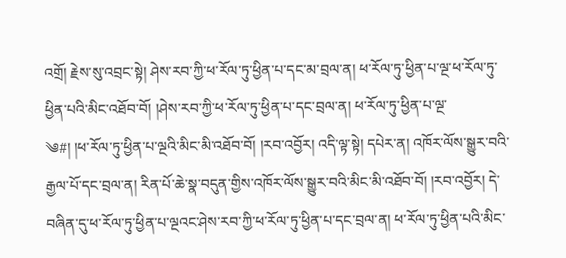འགྲོ། རྗེས་སུ་འབྲང་སྟེ། ཤེས་རབ་ཀྱི་ཕ་རོལ་ཏུ་ཕྱིན་པ་དང་མ་བྲལ་ན། ཕ་རོལ་ཏུ་ཕྱིན་པ་ལྔ་ཕ་རོལ་ཏུ་ཕྱིན་པའི་མིང་འཐོབ་བོ། །ཤེས་རབ་ཀྱི་ཕ་རོལ་ཏུ་ཕྱིན་པ་དང་བྲལ་ན། ཕ་རོལ་ཏུ་ཕྱིན་པ་ལྔ་
༄#། །ཕ་རོལ་ཏུ་ཕྱིན་པ་ལྔའི་མིང་མི་འཐོབ་བོ། །རབ་འབྱོར། འདི་ལྟ་སྟེ། དཔེར་ན། འཁོར་ལོས་སྒྱུར་བའི་རྒྱལ་པོ་དང་བྲལ་ན། རིན་པོ་ཆེ་སྣ་བདུན་གྱིས་འཁོར་ལོས་སྒྱུར་བའི་མིང་མི་འཐོབ་བོ། །རབ་འབྱོར། དེ་བཞིན་དུ་ཕ་རོལ་ཏུ་ཕྱིན་པ་ལྔའང་ཤེས་རབ་ཀྱི་ཕ་རོལ་ཏུ་ཕྱིན་པ་དང་བྲལ་ན། ཕ་རོལ་ཏུ་ཕྱིན་པའི་མིང་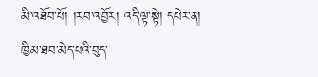མི་འཐོབ་པོ། །རབ་འབྱོར། འདི་ལྟ་སྟེ། དཔེར་ན། ཁྱིམ་ཐབ་མེད་པའི་བུད་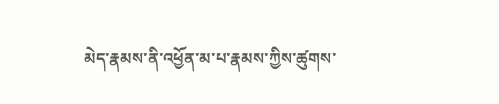མེད་རྣམས་ནི་འཕྱོན་མ་པ་རྣམས་ཀྱིས་ཚུགས་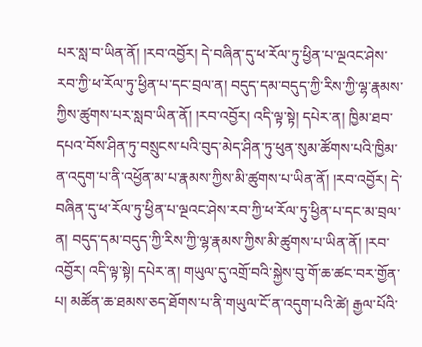པར་སླ་བ་ཡིན་ནོ། །རབ་འབྱོར། དེ་བཞིན་དུ་ཕ་རོལ་ཏུ་ཕྱིན་པ་ལྔའང་ཤེས་རབ་ཀྱི་ཕ་རོལ་ཏུ་ཕྱིན་པ་དང་བྲལ་ན། བདུད་དམ་བདུད་ཀྱི་རིས་ཀྱི་ལྷ་རྣམས་ཀྱིས་ཚུགས་པར་སླབ་ཡིན་ནོ། །རབ་འབྱོར། འདི་ལྟ་སྟེ། དཔེར་ན། ཁྱིམ་ཐབ་དཔའ་བོས་ཤིན་ཏུ་བསྲུངས་པའི་བུད་མེད་ཤིན་ཏུ་ཕུན་སུམ་ཚོགས་པའི་ཁྱིམ་ན་འདུག་པ་ནི་འཕྱོན་མ་པ་རྣམས་ཀྱིས་མི་ཚུགས་པ་ཡིན་ནོ། །རབ་འབྱོར། དེ་བཞིན་དུ་ཕ་རོལ་ཏུ་ཕྱིན་པ་ལྔའང་ཤེས་རབ་ཀྱི་ཕ་རོལ་ཏུ་ཕྱིན་པ་དང་མ་བྲལ་ན། བདུད་དམ་བདུད་ཀྱི་རིས་ཀྱི་ལྷ་རྣམས་ཀྱིས་མི་ཚུགས་པ་ཡིན་ནོ། །རབ་འབྱོར། འདི་ལྟ་སྟེ། དཔེར་ན། གཡུལ་དུ་འགྲོ་བའི་སྐྱེས་བུ་གོ་ཆ་ཚང་བར་གྱོན་པ། མཚོན་ཆ་ཐམས་ཅད་ཐོགས་པ་ནི་གཡུལ་ངོ་ན་འདུག་པའི་ཚེ། རྒྱལ་པོའི་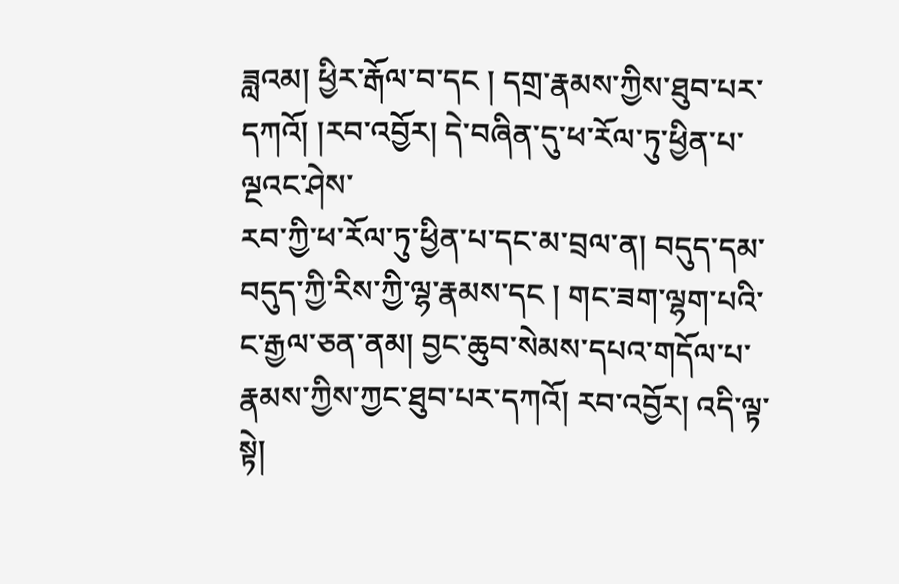ཟླའམ། ཕྱིར་རྒོལ་བ་དང ། དགྲ་རྣམས་ཀྱིས་ཐུབ་པར་དཀའོ། །རབ་འབྱོར། དེ་བཞིན་དུ་ཕ་རོལ་ཏུ་ཕྱིན་པ་ལྔའང་ཤེས་
རབ་ཀྱི་ཕ་རོལ་ཏུ་ཕྱིན་པ་དང་མ་བྲལ་ན། བདུད་དམ་བདུད་ཀྱི་རིས་ཀྱི་ལྷ་རྣམས་དང ། གང་ཟག་ལྷག་པའི་ང་རྒྱལ་ཅན་ནམ། བྱང་ཆུབ་སེམས་དཔའ་གདོལ་པ་རྣམས་ཀྱིས་ཀྱང་ཐུབ་པར་དཀའོ། རབ་འབྱོར། འདི་ལྟ་སྟེ།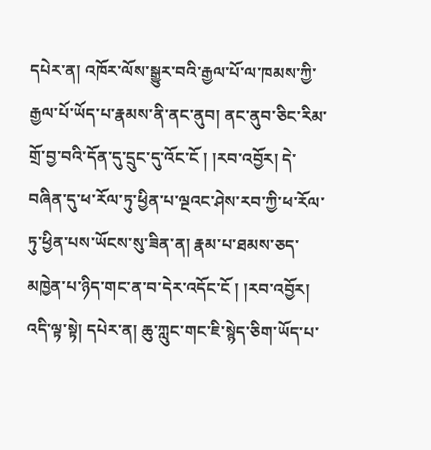དཔེར་ན། འཁོར་ལོས་སྒྱུར་བའི་རྒྱལ་པོ་ལ་ཁམས་ཀྱི་རྒྱལ་པོ་ཡོད་པ་རྣམས་ནི་ནང་ནུབ། ནང་ནུབ་ཅིང་རིམ་གྲོ་བྱ་བའི་དོན་དུ་དྲུང་དུ་འོང་ངོ ། །རབ་འབྱོར། དེ་བཞིན་དུ་ཕ་རོལ་ཏུ་ཕྱིན་པ་ལྔའང་ཤེས་རབ་ཀྱི་ཕ་རོལ་ཏུ་ཕྱིན་པས་ཡོངས་སུ་ཟིན་ན། རྣམ་པ་ཐམས་ཅད་མཁྱེན་པ་ཉིད་གང་ན་བ་དེར་འདོང་ངོ ། །རབ་འབྱོར། འདི་ལྟ་སྟེ། དཔེར་ན། ཆུ་ཀླུང་གང་ཇི་སྙེད་ཅིག་ཡོད་པ་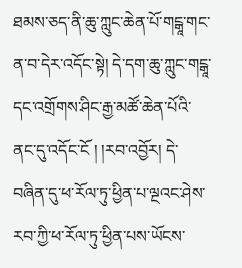ཐམས་ཅད་ནི་ཆུ་ཀླུང་ཆེན་པོ་གངྒཱ་གང་ན་བ་དེར་འདོང་སྟེ། དེ་དག་ཆུ་ཀླུང་གངྒཱ་དང་འགྲོགས་ཤིང་རྒྱ་མཚོ་ཆེན་པོའི་ནང་དུ་འདོང་ངོ ། །རབ་འབྱོར། དེ་བཞིན་དུ་ཕ་རོལ་ཏུ་ཕྱིན་པ་ལྔའང་ཤེས་རབ་ཀྱི་ཕ་རོལ་ཏུ་ཕྱིན་པས་ཡོངས་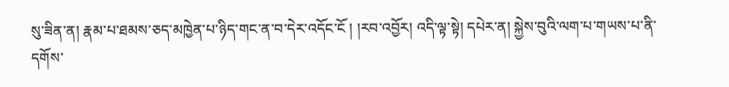སུ་ཟིན་ན། རྣམ་པ་ཐམས་ཅད་མཁྱེན་པ་ཉིད་གང་ན་བ་དེར་འདོང་ངོ ། །རབ་འབྱོར། འདི་ལྟ་སྟེ། དཔེར་ན། སྐྱེས་བུའི་ལག་པ་གཡས་པ་ནི་དགོས་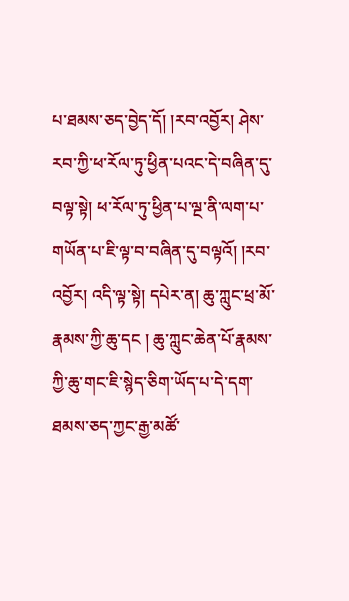པ་ཐམས་ཅད་བྱེད་དོ། །རབ་འབྱོར། ཤེས་རབ་ཀྱི་ཕ་རོལ་ཏུ་ཕྱིན་པའང་དེ་བཞིན་དུ་བལྟ་སྟེ། ཕ་རོལ་ཏུ་ཕྱིན་པ་ལྔ་ནི་ལག་པ་གཡོན་པ་ཇི་ལྟ་བ་བཞིན་དུ་བལྟའོ། །རབ་འབྱོར། འདི་ལྟ་སྟེ། དཔེར་ན། ཆུ་ཀླུང་ཕྲ་མོ་རྣམས་ཀྱི་ཆུ་དང ། ཆུ་ཀླུང་ཆེན་པོ་རྣམས་ཀྱི་ཆུ་གང་ཇི་སྙེད་ཅིག་ཡོད་པ་དེ་དག་ཐམས་ཅད་ཀྱང་རྒྱ་མཚོ་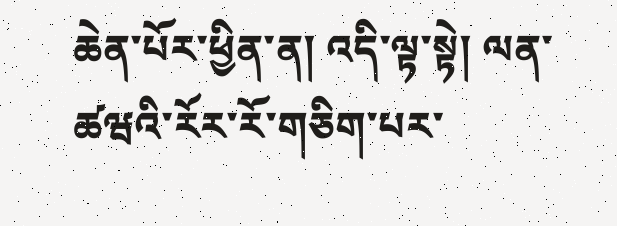ཆེན་པོར་ཕྱིན་ན། འདི་ལྟ་སྟེ། ལན་ཚཝའི་རོར་རོ་གཅིག་པར་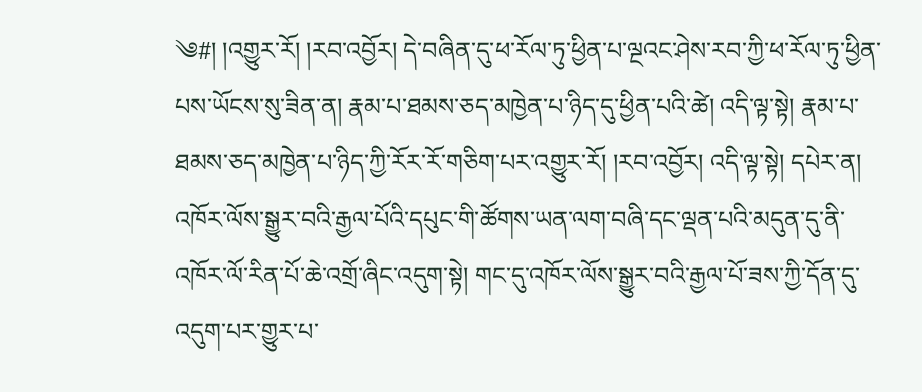༄#། །འགྱུར་རོ། །རབ་འབྱོར། དེ་བཞིན་དུ་ཕ་རོལ་ཏུ་ཕྱིན་པ་ལྔའང་ཤེས་རབ་ཀྱི་ཕ་རོལ་ཏུ་ཕྱིན་པས་ཡོངས་སུ་ཟིན་ན། རྣམ་པ་ཐམས་ཅད་མཁྱེན་པ་ཉིད་དུ་ཕྱིན་པའི་ཚེ། འདི་ལྟ་སྟེ། རྣམ་པ་ཐམས་ཅད་མཁྱེན་པ་ཉིད་ཀྱི་རོར་རོ་གཅིག་པར་འགྱུར་རོ། །རབ་འབྱོར། འདི་ལྟ་སྟེ། དཔེར་ན། འཁོར་ལོས་སྒྱུར་བའི་རྒྱལ་པོའི་དཔུང་གི་ཚོགས་ཡན་ལག་བཞི་དང་ལྡན་པའི་མདུན་དུ་ནི་འཁོར་ལོ་རིན་པོ་ཆེ་འགྲོ་ཞིང་འདུག་སྟེ། གང་དུ་འཁོར་ལོས་སྒྱུར་བའི་རྒྱལ་པོ་ཟས་ཀྱི་དོན་དུ་འདུག་པར་གྱུར་པ་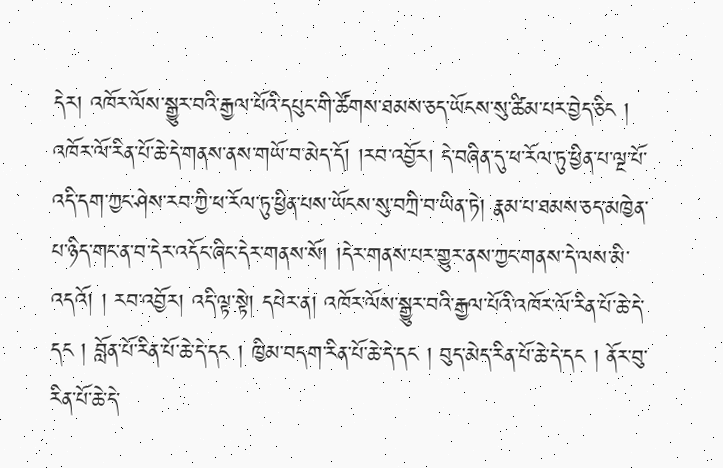དེར། འཁོར་ལོས་སྒྱུར་བའི་རྒྱལ་པོའི་དཔུང་གི་ཚོགས་ཐམས་ཅད་ཡོངས་སུ་ཚིམ་པར་བྱེད་ཅིང ། འཁོར་ལོ་རིན་པོ་ཆེ་དེ་གནས་ནས་གཡོ་བ་མེད་དོ། །རབ་འབྱོར། དེ་བཞིན་དུ་ཕ་རོལ་ཏུ་ཕྱིན་པ་ལྔ་པོ་འདི་དག་ཀྱང་ཤེས་རབ་ཀྱི་ཕ་རོལ་ཏུ་ཕྱིན་པས་ཡོངས་སུ་བཀྲི་བ་ཡིན་ཏེ། རྣམ་པ་ཐམས་ཅད་མཁྱེན་པ་ཉིད་གང་ན་བ་དེར་འདོང་ཞིང་དེར་གནས་སོ། །དེར་གནས་པར་གྱུར་ནས་ཀྱང་གནས་དེ་ལས་མི་འདའོ། ། རབ་འབྱོར། འདི་ལྟ་སྟེ། དཔེར་ན། འཁོར་ལོས་སྒྱུར་བའི་རྒྱལ་པོའི་འཁོར་ལོ་རིན་པོ་ཆེ་དེ་དང ། བློན་པོ་རིན་པོ་ཆེ་དེ་དང ། ཁྱིམ་བདག་རིན་པོ་ཆེ་དེ་དང ། བུད་མེད་རིན་པོ་ཆེ་དེ་དང ། ནོར་བུ་རིན་པོ་ཆེ་དེ་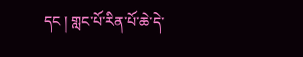དང ། གླང་པོ་རིན་པོ་ཆེ་དེ་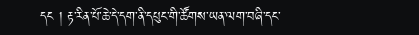དང ། རྟ་རིན་པོ་ཆེ་དེ་དག་ནི་དཔུང་གི་ཚོགས་ཡན་ལག་བཞི་དང་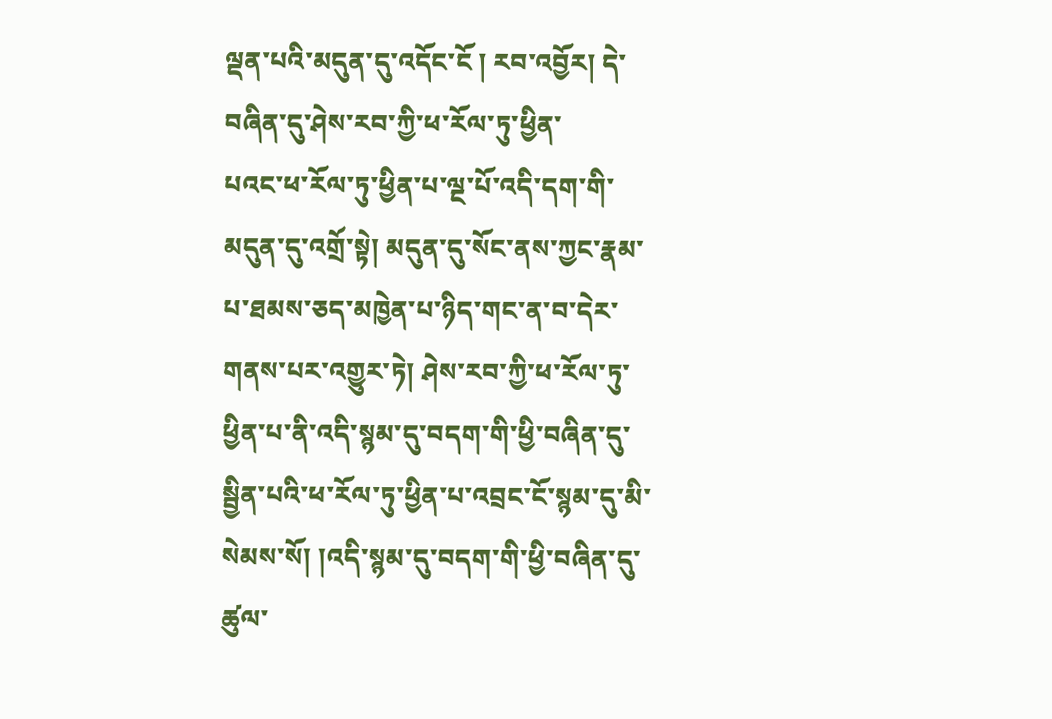ལྡན་པའི་མདུན་དུ་འདོང་ངོ ། རབ་འབྱོར། དེ་བཞིན་དུ་ཤེས་རབ་ཀྱི་ཕ་རོལ་ཏུ་ཕྱིན་
པའང་ཕ་རོལ་ཏུ་ཕྱིན་པ་ལྔ་པོ་འདི་དག་གི་མདུན་དུ་འགྲོ་སྟེ། མདུན་དུ་སོང་ནས་ཀྱང་རྣམ་པ་ཐམས་ཅད་མཁྱེན་པ་ཉིད་གང་ན་བ་དེར་གནས་པར་འགྱུར་ཏེ། ཤེས་རབ་ཀྱི་ཕ་རོལ་ཏུ་ཕྱིན་པ་ནི་འདི་སྙམ་དུ་བདག་གི་ཕྱི་བཞིན་དུ་སྦྱིན་པའི་ཕ་རོལ་ཏུ་ཕྱིན་པ་འབྲང་ངོ་སྙམ་དུ་མི་སེམས་སོ། །འདི་སྙམ་དུ་བདག་གི་ཕྱི་བཞིན་དུ་ཚུལ་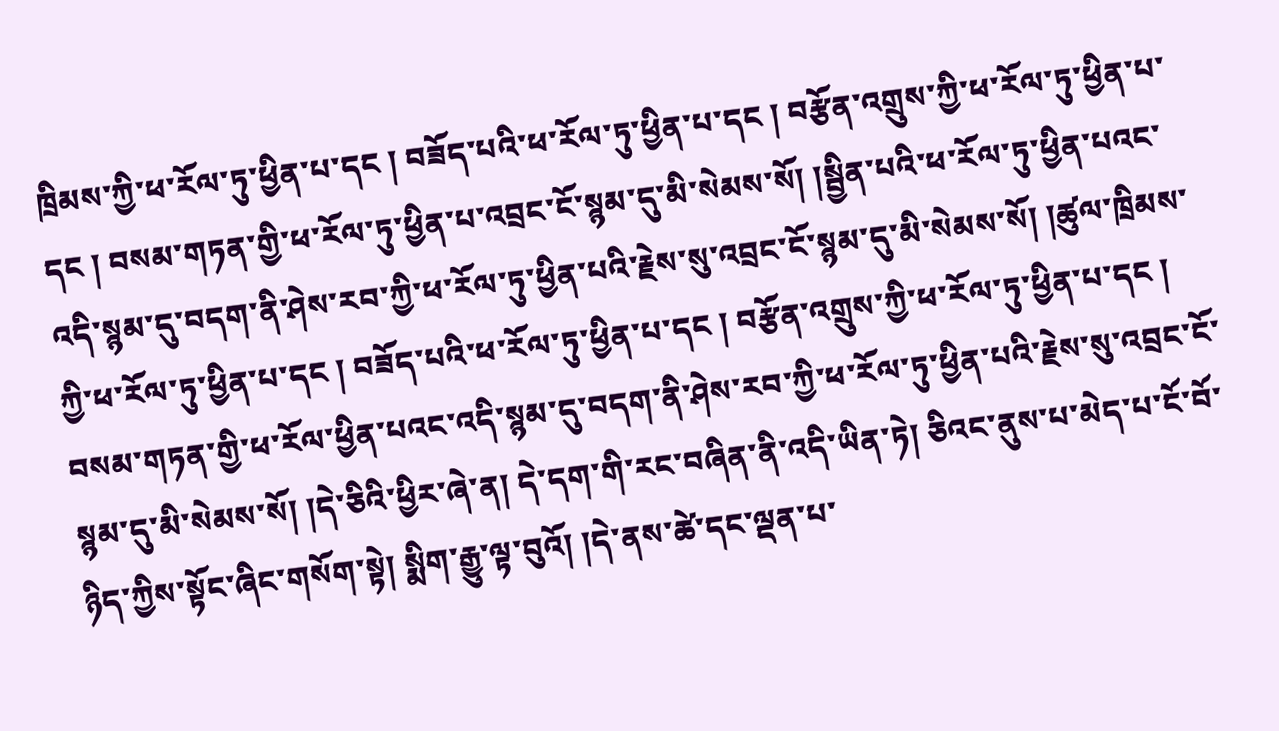ཁྲིམས་ཀྱི་ཕ་རོལ་ཏུ་ཕྱིན་པ་དང ། བཟོད་པའི་ཕ་རོལ་ཏུ་ཕྱིན་པ་དང ། བརྩོན་འགྲུས་ཀྱི་ཕ་རོལ་ཏུ་ཕྱིན་པ་དང ། བསམ་གཏན་གྱི་ཕ་རོལ་ཏུ་ཕྱིན་པ་འབྲང་ངོ་སྙམ་དུ་མི་སེམས་སོ། །སྦྱིན་པའི་ཕ་རོལ་ཏུ་ཕྱིན་པའང་འདི་སྙམ་དུ་བདག་ནི་ཤེས་རབ་ཀྱི་ཕ་རོལ་ཏུ་ཕྱིན་པའི་རྗེས་སུ་འབྲང་ངོ་སྙམ་དུ་མི་སེམས་སོ། །ཚུལ་ཁྲིམས་ཀྱི་ཕ་རོལ་ཏུ་ཕྱིན་པ་དང ། བཟོད་པའི་ཕ་རོལ་ཏུ་ཕྱིན་པ་དང ། བརྩོན་འགྲུས་ཀྱི་ཕ་རོལ་ཏུ་ཕྱིན་པ་དང ། བསམ་གཏན་གྱི་ཕ་རོལ་ཕྱིན་པའང་འདི་སྙམ་དུ་བདག་ནི་ཤེས་རབ་ཀྱི་ཕ་རོལ་ཏུ་ཕྱིན་པའི་རྗེས་སུ་འབྲང་ངོ་སྙམ་དུ་མི་སེམས་སོ། །དེ་ཅིའི་ཕྱིར་ཞེ་ན། དེ་དག་གི་རང་བཞིན་ནི་འདི་ཡིན་ཏེ། ཅིའང་ནུས་པ་མེད་པ་ངོ་བོ་ཉིད་ཀྱིས་སྟོང་ཞིང་གསོག་སྟེ། སྨིག་རྒྱུ་ལྟ་བུའོ། །དེ་ནས་ཚེ་དང་ལྡན་པ་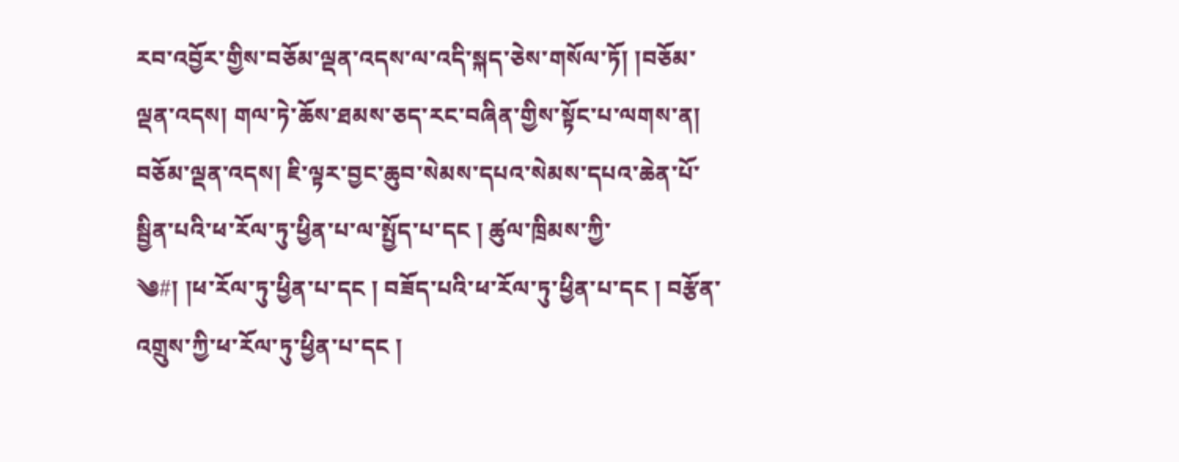རབ་འབྱོར་གྱིས་བཅོམ་ལྡན་འདས་ལ་འདི་སྐད་ཅེས་གསོལ་ཏོ། །བཅོམ་ལྡན་འདས། གལ་ཏེ་ཆོས་ཐམས་ཅད་རང་བཞིན་གྱིས་སྟོང་པ་ལགས་ན། བཅོམ་ལྡན་འདས། ཇི་ལྟར་བྱང་ཆུབ་སེམས་དཔའ་སེམས་དཔའ་ཆེན་པོ་སྦྱིན་པའི་ཕ་རོལ་ཏུ་ཕྱིན་པ་ལ་སྤྱོད་པ་དང ། ཚུལ་ཁྲིམས་ཀྱི་
༄#། །ཕ་རོལ་ཏུ་ཕྱིན་པ་དང ། བཟོད་པའི་ཕ་རོལ་ཏུ་ཕྱིན་པ་དང ། བརྩོན་འགྲུས་ཀྱི་ཕ་རོལ་ཏུ་ཕྱིན་པ་དང །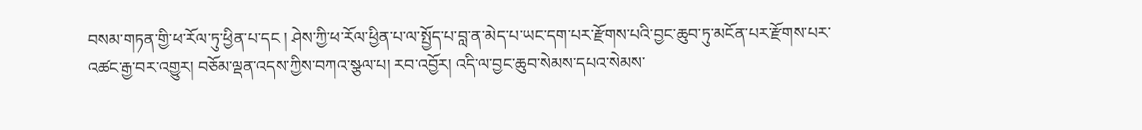བསམ་གཏན་གྱི་ཕ་རོལ་ཏུ་ཕྱིན་པ་དང ། ཤེས་ཀྱི་ཕ་རོལ་ཕྱིན་པ་ལ་སྤྱོད་པ་བླ་ན་མེད་པ་ཡང་དག་པར་རྫོགས་པའི་བྱང་ཆུབ་ཏུ་མངོན་པར་རྫོགས་པར་འཚང་རྒྱ་བར་འགྱུར། བཅོམ་ལྡན་འདས་ཀྱིས་བཀའ་སྩལ་པ། རབ་འབྱོར། འདི་ལ་བྱང་ཆུབ་སེམས་དཔའ་སེམས་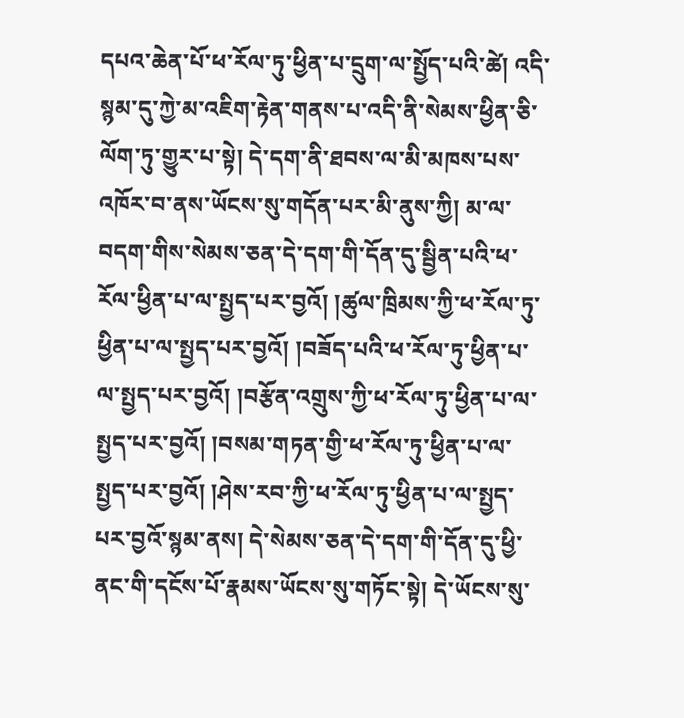དཔའ་ཆེན་པོ་ཕ་རོལ་ཏུ་ཕྱིན་པ་དྲུག་ལ་སྤྱོད་པའི་ཚེ། འདི་སྙམ་དུ་ཀྱེ་མ་འཇིག་རྟེན་གནས་པ་འདི་ནི་སེམས་ཕྱིན་ཅི་ལོག་ཏུ་གྱུར་པ་སྟེ། དེ་དག་ནི་ཐབས་ལ་མི་མཁས་པས་འཁོར་བ་ནས་ཡོངས་སུ་གདོན་པར་མི་ནུས་ཀྱི། མ་ལ་བདག་གིས་སེམས་ཅན་དེ་དག་གི་དོན་དུ་སྦྱིན་པའི་ཕ་རོལ་ཕྱིན་པ་ལ་སྤྱད་པར་བྱའོ། །ཚུལ་ཁྲིམས་ཀྱི་ཕ་རོལ་ཏུ་ཕྱིན་པ་ལ་སྤྱད་པར་བྱའོ། །བཟོད་པའི་ཕ་རོལ་ཏུ་ཕྱིན་པ་ལ་སྤྱད་པར་བྱའོ། །བརྩོན་འགྲུས་ཀྱི་ཕ་རོལ་ཏུ་ཕྱིན་པ་ལ་སྤྱད་པར་བྱའོ། །བསམ་གཏན་གྱི་ཕ་རོལ་ཏུ་ཕྱིན་པ་ལ་སྤྱད་པར་བྱའོ། །ཤེས་རབ་ཀྱི་ཕ་རོལ་ཏུ་ཕྱིན་པ་ལ་སྤྱད་པར་བྱའོ་སྙམ་ནས། དེ་སེམས་ཅན་དེ་དག་གི་དོན་དུ་ཕྱི་ནང་གི་དངོས་པོ་རྣམས་ཡོངས་སུ་གཏོང་སྟེ། དེ་ཡོངས་སུ་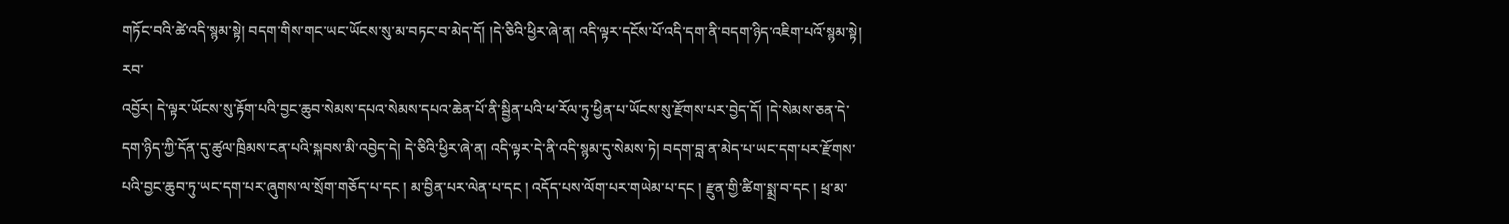གཏོང་བའི་ཚེ་འདི་སྙམ་སྟེ། བདག་གིས་གང་ཡང་ཡོངས་སུ་མ་བཏང་བ་མེད་དོ། །དེ་ཅིའི་ཕྱིར་ཞེ་ན། འདི་ལྟར་དངོས་པོ་འདི་དག་ནི་བདག་ཉིད་འཇིག་པའོ་སྙམ་སྟེ། རབ་
འབྱོར། དེ་ལྟར་ཡོངས་སུ་རྟོག་པའི་བྱང་ཆུབ་སེམས་དཔའ་སེམས་དཔའ་ཆེན་པོ་ནི་སྦྱིན་པའི་ཕ་རོལ་ཏུ་ཕྱིན་པ་ཡོངས་སུ་རྫོགས་པར་བྱེད་དོ། །དེ་སེམས་ཅན་དེ་དག་ཉིད་ཀྱི་དོན་དུ་ཚུལ་ཁྲིམས་ངན་པའི་སྐབས་མི་འབྱེད་དེ། དེ་ཅིའི་ཕྱིར་ཞེ་ན། འདི་ལྟར་དེ་ནི་འདི་སྙམ་དུ་སེམས་ཏེ། བདག་བླ་ན་མེད་པ་ཡང་དག་པར་རྫོགས་པའི་བྱང་ཆུབ་ཏུ་ཡང་དག་པར་ཞུགས་ལ་སྲོག་གཅོད་པ་དང ། མ་བྱིན་པར་ལེན་པ་དང ། འདོད་པས་ལོག་པར་གཡེམ་པ་དང ། རྫུན་གྱི་ཚིག་སྨྲ་བ་དང ། ཕྲ་མ་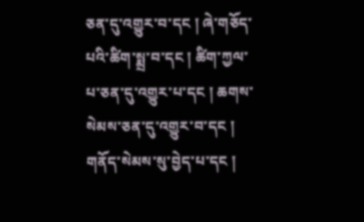ཅན་དུ་འགྱུར་བ་དང ། ཞེ་གཅོད་པའི་ཚིག་སྨྲ་བ་དང ། ཚིག་ཀྱལ་པ་ཅན་དུ་འགྱུར་པ་དང ། ཆགས་སེམས་ཅན་དུ་འགྱུར་བ་དང ། གནོད་སེམས་སུ་བྱེད་པ་དང །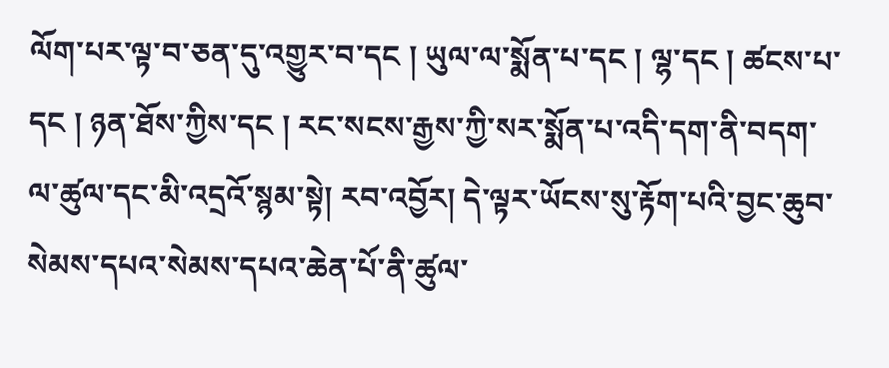ལོག་པར་ལྟ་བ་ཅན་དུ་འགྱུར་བ་དང ། ཡུལ་ལ་སྨོན་པ་དང ། ལྷ་དང ། ཚངས་པ་དང ། ཉན་ཐོས་ཀྱིས་དང ། རང་སངས་རྒྱས་ཀྱི་སར་སྨོན་པ་འདི་དག་ནི་བདག་ལ་ཚུལ་དང་མི་འདྲའོ་སྙམ་སྟེ། རབ་འབྱོར། དེ་ལྟར་ཡོངས་སུ་རྟོག་པའི་བྱང་ཆུབ་སེམས་དཔའ་སེམས་དཔའ་ཆེན་པོ་ནི་ཚུལ་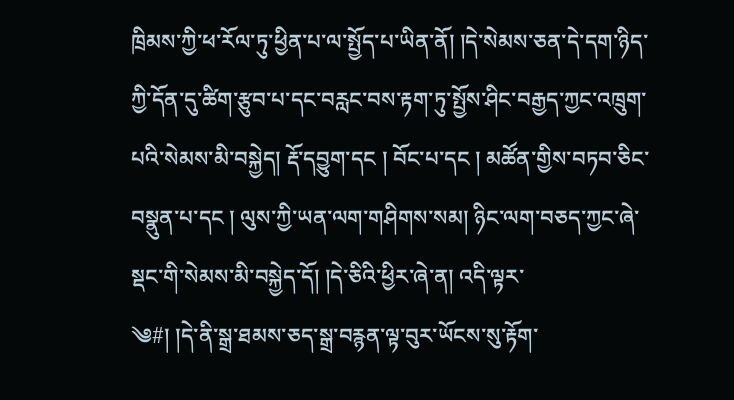ཁྲིམས་ཀྱི་ཕ་རོལ་ཏུ་ཕྱིན་པ་ལ་སྤྱོད་པ་ཡིན་ནོ། །དེ་སེམས་ཅན་དེ་དག་ཉིད་ཀྱི་དོན་དུ་ཚིག་རྩུབ་པ་དང་བརླང་བས་རྟག་ཏུ་སྤྱོས་ཤིང་བརྒྱད་ཀྱང་འཁྲུག་པའི་སེམས་མི་བསྐྱེད། རྡོ་དབྱུག་དང ། བོང་པ་དང ། མཚོན་གྱིས་བཏབ་ཅིང་བསྣུན་པ་དང ། ལུས་ཀྱི་ཡན་ལག་གཤིགས་སམ། ཉིང་ལག་བཅད་ཀྱང་ཞེ་སྡང་གི་སེམས་མི་བསྐྱེད་དོ། །དེ་ཅིའི་ཕྱིར་ཞེ་ན། འདི་ལྟར་
༄#། །དེ་ནི་སྒྲ་ཐམས་ཅད་སྒྲ་བརྙན་ལྟ་བུར་ཡོངས་སུ་རྟོག་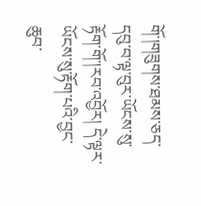གོ་།གཟུགས་ཐམས་ཅད་དབུ་བ་ལྟ་བུར་ཡོངས་སུ་རྟོག་གོ་།རབ་འབྱོར། དེ་ལྟར་ཡོངས་སུ་རྟོག་པའི་བྱང་ཆུབ་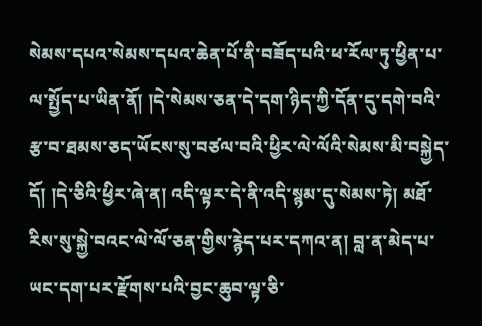སེམས་དཔའ་སེམས་དཔའ་ཆེན་པོ་ནི་བཟོད་པའི་ཕ་རོལ་ཏུ་ཕྱིན་པ་ལ་སྤྱོད་པ་ཡིན་ནོ། །དེ་སེམས་ཅན་དེ་དག་ཉིད་ཀྱི་དོན་དུ་དགེ་བའི་རྩ་བ་ཐམས་ཅད་ཡོངས་སུ་བཙལ་བའི་ཕྱིར་ལེ་ལོའི་སེམས་མི་བསྐྱེད་དོ། །དེ་ཅིའི་ཕྱིར་ཞེ་ན། འདི་ལྟར་དེ་ནི་འདི་སྙམ་དུ་སེམས་ཏེ། མཐོ་རིས་སུ་སྐྱེ་བའང་ལེ་ལོ་ཅན་གྱིས་རྙེད་པར་དཀའ་ན། བླ་ན་མེད་པ་ཡང་དག་པར་རྫོགས་པའི་བྱང་ཆུབ་ལྟ་ཅི་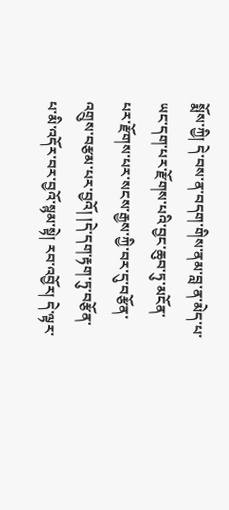སྨོས་ཀྱི། དེ་བས་ན་བདག་གིས་ནམ་བླ་ན་མེད་པ་ཡང་དག་པར་རྫོགས་པའི་བྱང་ཆུབ་ཏུ་མངོན་པར་རྫོགས་པར་སངས་རྒྱས་ཀྱི་བར་དུ་བརྩོན་འགྲུས་བརྩམ་པར་བྱའོ། །དེ་དག་རྟག་ཏུ་བརྩོན་པ་མི་འདོར་བར་བྱའོ་སྙམ་སྟེ། རབ་འབྱོར། དེ་ལྟར་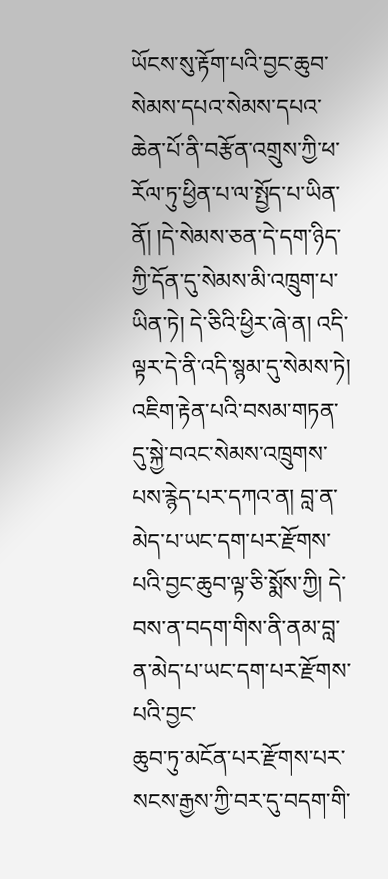ཡོངས་སུ་རྟོག་པའི་བྱང་ཆུབ་སེམས་དཔའ་སེམས་དཔའ་ཆེན་པོ་ནི་བརྩོན་འགྲུས་ཀྱི་ཕ་རོལ་ཏུ་ཕྱིན་པ་ལ་སྤྱོད་པ་ཡིན་ནོ། །དེ་སེམས་ཅན་དེ་དག་ཉིད་ཀྱི་དོན་དུ་སེམས་མི་འཁྲུག་པ་ཡིན་ཏེ། དེ་ཅིའི་ཕྱིར་ཞེ་ན། འདི་ལྟར་དེ་ནི་འདི་སྙམ་དུ་སེམས་ཏེ། འཇིག་རྟེན་པའི་བསམ་གཏན་དུ་སྐྱེ་བའང་སེམས་འཁྲུགས་པས་རྙེད་པར་དཀའ་ན། བླ་ན་མེད་པ་ཡང་དག་པར་རྫོགས་པའི་བྱང་ཆུབ་ལྟ་ཅི་སྨོས་ཀྱི། དེ་བས་ན་བདག་གིས་ནི་ནམ་བླ་ན་མེད་པ་ཡང་དག་པར་རྫོགས་པའི་བྱང་
ཆུབ་ཏུ་མངོན་པར་རྫོགས་པར་སངས་རྒྱས་ཀྱི་བར་དུ་བདག་གི་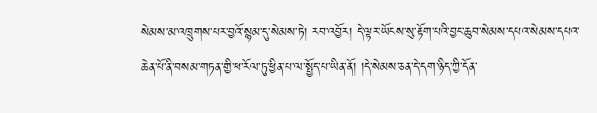སེམས་མ་འཁྲུགས་པར་བྱའོ་སྙམ་དུ་སེམས་ཏེ། རབ་འབྱོར། དེ་ལྟར་ཡོངས་སུ་རྟོག་པའི་བྱང་ཆུབ་སེམས་དཔའ་སེམས་དཔའ་ཆེན་པོ་ནི་བསམ་གཏན་གྱི་ཕ་རོལ་ཏུ་ཕྱིན་པ་ལ་སྤྱོད་པ་ཡིན་ནོ། །དེ་སེམས་ཅན་དེ་དག་ཉིད་ཀྱི་དོན་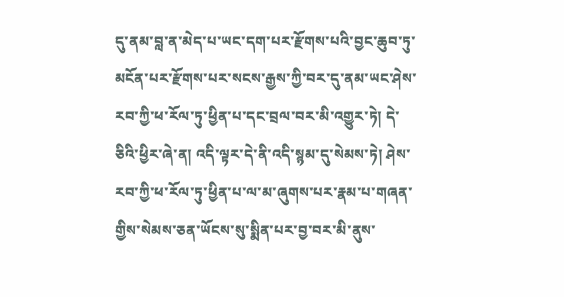དུ་ནམ་བླ་ན་མེད་པ་ཡང་དག་པར་རྫོགས་པའི་བྱང་ཆུབ་ཏུ་མངོན་པར་རྫོགས་པར་སངས་རྒྱས་ཀྱི་བར་དུ་ནམ་ཡང་ཤེས་རབ་ཀྱི་ཕ་རོལ་ཏུ་ཕྱིན་པ་དང་བྲལ་བར་མི་འགྱུར་ཏེ། དེ་ཅིའི་ཕྱིར་ཞེ་ན། འདི་ལྟར་དེ་ནི་འདི་སྙམ་དུ་སེམས་ཏེ། ཤེས་རབ་ཀྱི་ཕ་རོལ་ཏུ་ཕྱིན་པ་ལ་མ་ཞུགས་པར་རྣམ་པ་གཞན་གྱིས་སེམས་ཅན་ཡོངས་སུ་སྨིན་པར་བྱ་བར་མི་ནུས་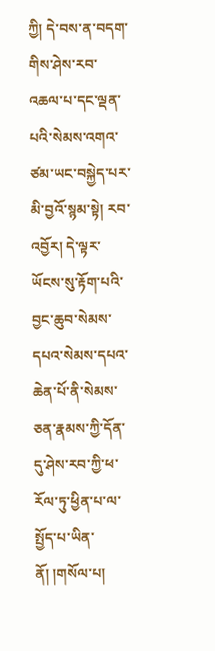ཀྱི། དེ་བས་ན་བདག་གིས་ཤེས་རབ་འཆལ་པ་དང་ལྡན་པའི་སེམས་འགའ་ཙམ་ཡང་བསྐྱེད་པར་མི་བྱའོ་སྙམ་སྟེ། རབ་འབྱོར། དེ་ལྟར་ཡོངས་སུ་རྟོག་པའི་བྱང་ཆུབ་སེམས་དཔའ་སེམས་དཔའ་ཆེན་པོ་ནི་སེམས་ཅན་རྣམས་ཀྱི་དོན་དུ་ཤེས་རབ་ཀྱི་ཕ་རོལ་ཏུ་ཕྱིན་པ་ལ་སྤྱོད་པ་ཡིན་ནོ། །གསོལ་པ།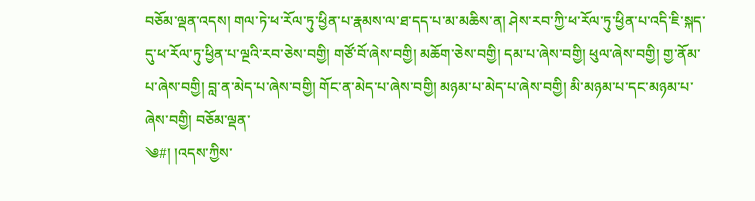བཅོམ་ལྡན་འདས། གལ་ཏེ་ཕ་རོལ་ཏུ་ཕྱིན་པ་རྣམས་ལ་ཐ་དད་པ་མ་མཆིས་ན། ཤེས་རབ་ཀྱི་ཕ་རོལ་ཏུ་ཕྱིན་པ་འདི་ཇི་སྐད་དུ་ཕ་རོལ་ཏུ་ཕྱིན་པ་ལྔའི་རབ་ཅེས་བགྱི། གཙོ་བོ་ཞེས་བགྱི། མཆོག་ཅེས་བགྱི། དམ་པ་ཞེས་བགྱི། ཕུལ་ཞེས་བགྱི། གྱ་ནོམ་པ་ཞེས་བགྱི། བླ་ན་མེད་པ་ཞེས་བགྱི། གོང་ན་མེད་པ་ཞེས་བགྱི། མཉམ་པ་མེད་པ་ཞེས་བགྱི། མི་མཉམ་པ་དང་མཉམ་པ་ཞེས་བགྱི། བཅོམ་ལྡན་
༄#། །འདས་ཀྱིས་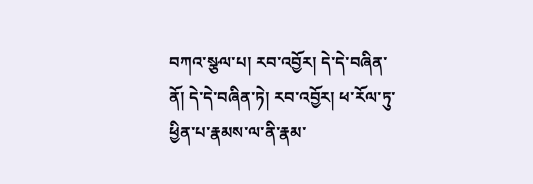བཀའ་སྩལ་པ། རབ་འབྱོར། དེ་དེ་བཞིན་ནོ། དེ་དེ་བཞིན་ཏེ། རབ་འབྱོར། ཕ་རོལ་ཏུ་ཕྱིན་པ་རྣམས་ལ་ནི་རྣམ་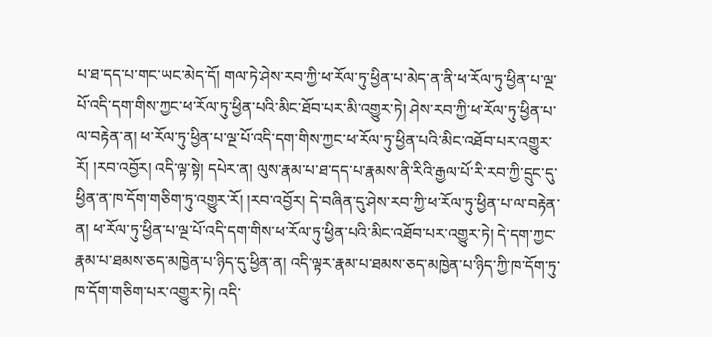པ་ཐ་དད་པ་གང་ཡང་མེད་དོ། གལ་ཏེ་ཤེས་རབ་ཀྱི་ཕ་རོལ་ཏུ་ཕྱིན་པ་མེད་ན་ནི་ཕ་རོལ་ཏུ་ཕྱིན་པ་ལྔ་པོ་འདི་དག་གིས་ཀྱང་ཕ་རོལ་ཏུ་ཕྱིན་པའི་མིང་ཐོབ་པར་མི་འགྱུར་ཏེ། ཤེས་རབ་ཀྱི་ཕ་རོལ་ཏུ་ཕྱིན་པ་ལ་བརྟེན་ན། ཕ་རོལ་ཏུ་ཕྱིན་པ་ལྔ་པོ་འདི་དག་གིས་ཀྱང་ཕ་རོལ་ཏུ་ཕྱིན་པའི་མིང་འཐོབ་པར་འགྱུར་རོ། །རབ་འབྱོར། འདི་ལྟ་སྟེ། དཔེར་ན། ལུས་རྣམ་པ་ཐ་དད་པ་རྣམས་ནི་རིའི་རྒྱལ་པོ་རི་རབ་ཀྱི་དྲུང་དུ་ཕྱིན་ན་ཁ་དོག་གཅིག་ཏུ་འགྱུར་རོ། །རབ་འབྱོར། དེ་བཞིན་དུ་ཤེས་རབ་ཀྱི་ཕ་རོལ་ཏུ་ཕྱིན་པ་ལ་བརྟེན་ན། ཕ་རོལ་ཏུ་ཕྱིན་པ་ལྔ་པོ་འདི་དག་གིས་ཕ་རོལ་ཏུ་ཕྱིན་པའི་མིང་འཐོབ་པར་འགྱུར་ཏེ། དེ་དག་ཀྱང་རྣམ་པ་ཐམས་ཅད་མཁྱེན་པ་ཉིད་དུ་ཕྱིན་ན། འདི་ལྟར་རྣམ་པ་ཐམས་ཅད་མཁྱེན་པ་ཉིད་ཀྱི་ཁ་དོག་ཏུ་ཁ་དོག་གཅིག་པར་འགྱུར་ཏེ། འདི་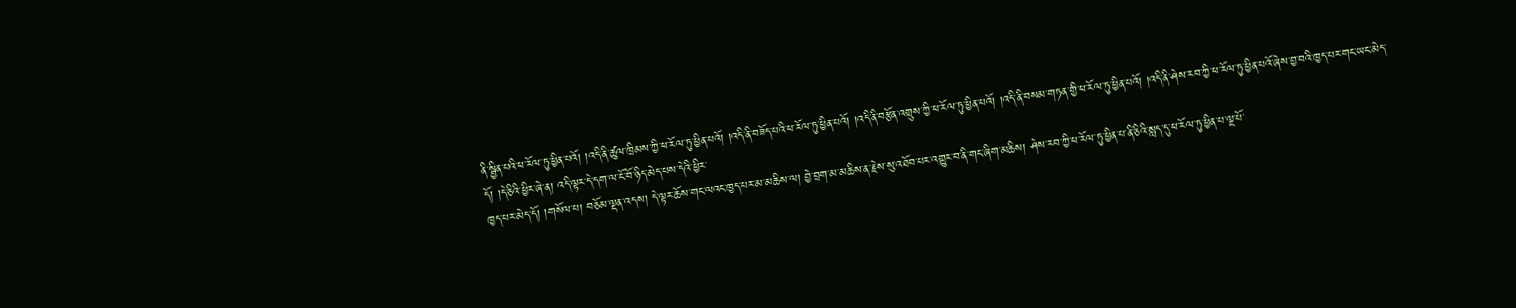ནི་སྦྱིན་པའི་ཕ་རོལ་ཏུ་ཕྱིན་པའོ། །འདི་ནི་ཚུལ་ཁྲིམས་ཀྱི་ཕ་རོལ་ཏུ་ཕྱིན་པའོ། །འདི་ནི་བཟོད་པའི་ཕ་རོལ་ཏུ་ཕྱིན་པའོ། །འདི་ནི་བརྩོན་འགྲུས་ཀྱི་ཕ་རོལ་ཏུ་ཕྱིན་པའོ། །འདི་ནི་བསམ་གཏན་གྱི་ཕ་རོལ་ཏུ་ཕྱིན་པའོ། །འདི་ནི་ཤེས་རབ་ཀྱི་ཕ་རོལ་ཏུ་ཕྱིན་པའོ་ཞེས་བྱ་བའི་ཁྱད་པར་གང་ཡང་མེད་དོ། །དེ་ཅིའི་ཕྱིར་ཞེ་ན། འདི་ལྟར་དེ་དག་ལ་ངོ་བོ་ཉིད་མེད་པས་དེའི་ཕྱིར་
ཁྱད་པར་མེད་དོ། །གསོལ་པ། བཅོམ་ལྡན་འདས། དེ་ལྟར་ཆོས་གང་ལའང་ཁྱད་པར་མ་མཆིས་ལ། བྱེ་བྲག་མ་མཆིས་ན་རྗེས་སུ་འཐོབ་པར་འགྱུར་བ་ནི་གང་ཞིག་མཆིས། ཤེས་རབ་ཀྱི་ཕ་རོལ་ཏུ་ཕྱིན་པ་ནི་ཅིའི་སླད་དུ་ཕ་རོལ་ཏུ་ཕྱིན་པ་ལྔ་པོ་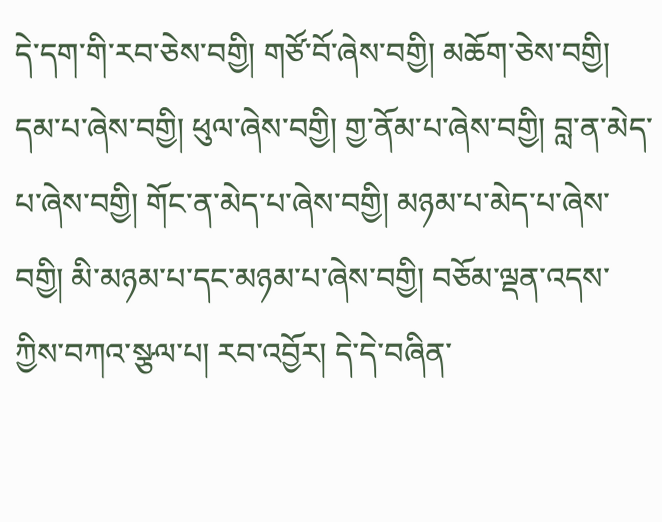དེ་དག་གི་རབ་ཅེས་བགྱི། གཙོ་བོ་ཞེས་བགྱི། མཆོག་ཅེས་བགྱི། དམ་པ་ཞེས་བགྱི། ཕུལ་ཞེས་བགྱི། གྱ་ནོམ་པ་ཞེས་བགྱི། བླ་ན་མེད་པ་ཞེས་བགྱི། གོང་ན་མེད་པ་ཞེས་བགྱི། མཉམ་པ་མེད་པ་ཞེས་བགྱི། མི་མཉམ་པ་དང་མཉམ་པ་ཞེས་བགྱི། བཅོམ་ལྡན་འདས་ཀྱིས་བཀའ་སྩལ་པ། རབ་འབྱོར། དེ་དེ་བཞིན་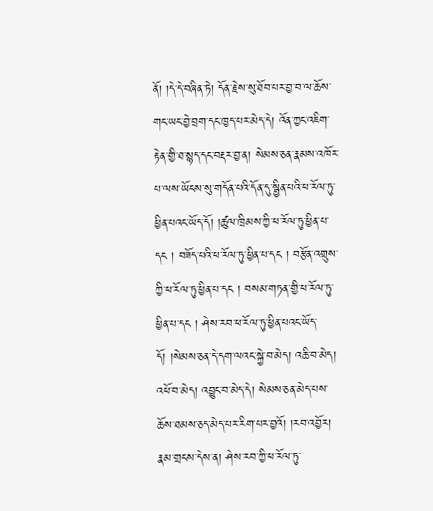ནོ། །དེ་དེ་བཞིན་ཏེ། དོན་རྗེས་སུ་ཐོབ་པར་བྱ་བ་ལ་ཆོས་གང་ཡང་བྱེ་བྲག་དང་ཁྱད་པར་མེད་དེ། འོན་ཀྱང་འཇིག་རྟེན་གྱི་ཐ་སྙད་དང་བརྡར་བྱ་ན། སེམས་ཅན་རྣམས་འཁོར་པ་ལས་ཡོངས་སུ་གདོན་པའི་དོན་དུ་སྦྱིན་པའི་ཕ་རོལ་ཏུ་ཕྱིན་པའང་ཡོད་དོ། །ཚུལ་ཁྲིམས་ཀྱི་ཕ་རོལ་ཏུ་ཕྱིན་པ་དང ། བཟོད་པའི་ཕ་རོལ་ཏུ་ཕྱིན་པ་དང ། བརྩོན་འགྲུས་ཀྱི་ཕ་རོལ་ཏུ་ཕྱིན་པ་དང ། བསམ་གཏན་གྱི་ཕ་རོལ་ཏུ་ཕྱིན་པ་དང ། ཤེས་རབ་ཕ་རོལ་ཏུ་ཕྱིན་པའང་ཡོད་དོ། །སེམས་ཅན་དེ་དག་ལའང་སྐྱེ་བ་མེད། འཆི་བ་མེད། འཕོ་བ་མེད། འབྱུང་བ་མེད་དེ། སེམས་ཅན་མེད་པས་ཆོས་ཐམས་ཅད་མེད་པར་རིག་པར་བྱའོ། །རབ་འབྱོར། རྣམ་གྲངས་དེས་ན། ཤེས་རབ་ཀྱི་ཕ་རོལ་ཏུ་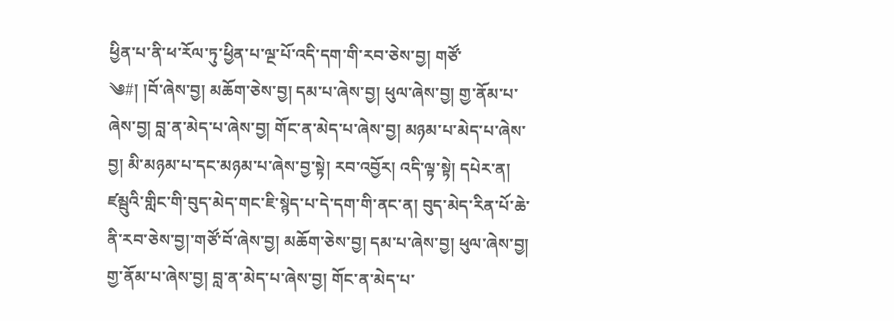ཕྱིན་པ་ནི་ཕ་རོལ་ཏུ་ཕྱིན་པ་ལྔ་པོ་འདི་དག་གི་རབ་ཅེས་བྱ། གཙོ་
༄#། །བོ་ཞེས་བྱ། མཆོག་ཅེས་བྱ། དམ་པ་ཞེས་བྱ། ཕུལ་ཞེས་བྱ། གྱ་ནོམ་པ་ཞེས་བྱ། བླ་ན་མེད་པ་ཞེས་བྱ། གོང་ན་མེད་པ་ཞེས་བྱ། མཉམ་པ་མེད་པ་ཞེས་བྱ། མི་མཉམ་པ་དང་མཉམ་པ་ཞེས་བྱ་སྟེ། རབ་འབྱོར། འདི་ལྟ་སྟེ། དཔེར་ན། ཛམྦུའི་གླིང་གི་བུད་མེད་གང་ཇི་སྙེད་པ་དེ་དག་གི་ནང་ན། བུད་མེད་རིན་པོ་ཆེ་ནི་རབ་ཅེས་བྱ།་གཙོ་བོ་ཞེས་བྱ། མཆོག་ཅེས་བྱ། དམ་པ་ཞེས་བྱ། ཕུལ་ཞེས་བྱ། གྱ་ནོམ་པ་ཞེས་བྱ། བླ་ན་མེད་པ་ཞེས་བྱ། གོང་ན་མེད་པ་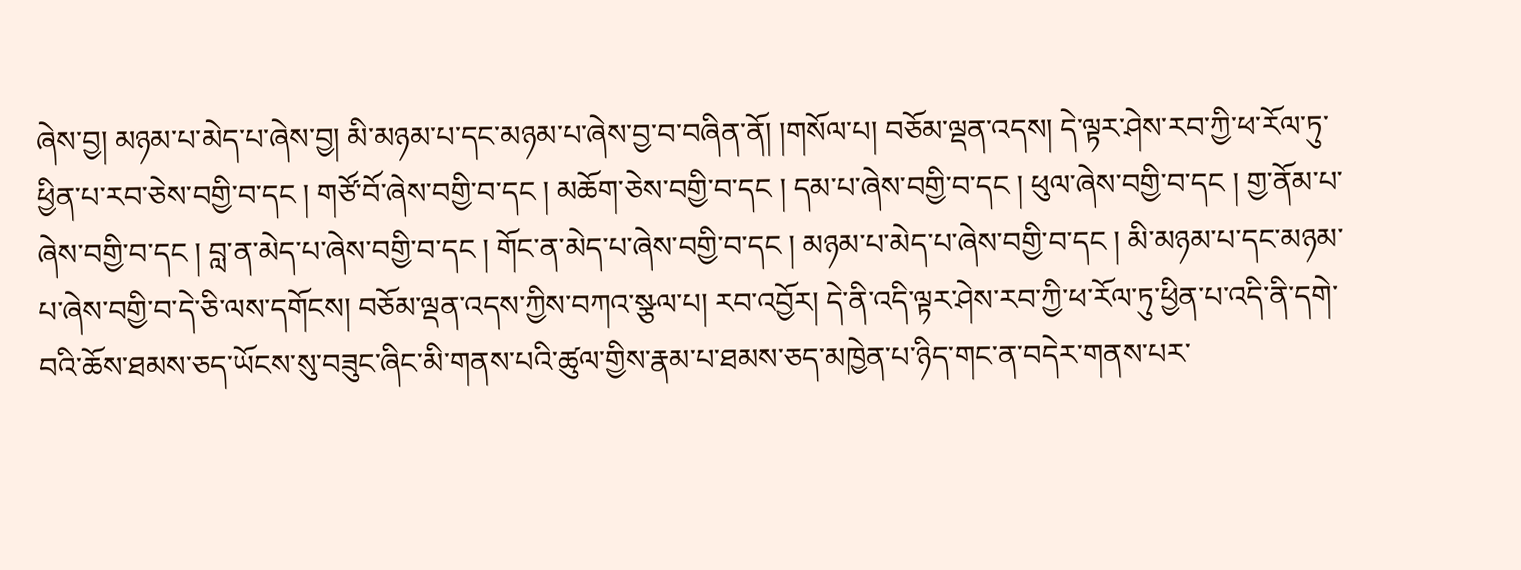ཞེས་བྱ། མཉམ་པ་མེད་པ་ཞེས་བྱ། མི་མཉམ་པ་དང་མཉམ་པ་ཞེས་བྱ་བ་བཞིན་ནོ། །གསོལ་པ། བཅོམ་ལྡན་འདས། དེ་ལྟར་ཤེས་རབ་ཀྱི་ཕ་རོལ་ཏུ་ཕྱིན་པ་རབ་ཅེས་བགྱི་བ་དང ། གཙོ་བོ་ཞེས་བགྱི་བ་དང ། མཆོག་ཅེས་བགྱི་བ་དང ། དམ་པ་ཞེས་བགྱི་བ་དང ། ཕུལ་ཞེས་བགྱི་བ་དང ། གྱ་ནོམ་པ་ཞེས་བགྱི་བ་དང ། བླ་ན་མེད་པ་ཞེས་བགྱི་བ་དང ། གོང་ན་མེད་པ་ཞེས་བགྱི་བ་དང ། མཉམ་པ་མེད་པ་ཞེས་བགྱི་བ་དང ། མི་མཉམ་པ་དང་མཉམ་པ་ཞེས་བགྱི་བ་དེ་ཅི་ལས་དགོངས། བཅོམ་ལྡན་འདས་ཀྱིས་བཀའ་སྩལ་པ། རབ་འབྱོར། དེ་ནི་འདི་ལྟར་ཤེས་རབ་ཀྱི་ཕ་རོལ་ཏུ་ཕྱིན་པ་འདི་ནི་དགེ་བའི་ཆོས་ཐམས་ཅད་ཡོངས་སུ་བཟུང་ཞིང་མི་གནས་པའི་ཚུལ་གྱིས་རྣམ་པ་ཐམས་ཅད་མཁྱེན་པ་ཉིད་གང་ན་བདེར་གནས་པར་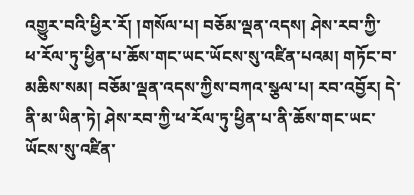འགྱུར་བའི་ཕྱིར་རོ། །གསོལ་པ། བཅོམ་ལྡན་འདས། ཤེས་རབ་ཀྱི་
ཕ་རོལ་ཏུ་ཕྱིན་པ་ཆོས་གང་ཡང་ཡོངས་སུ་འཛིན་པའམ། གཏོང་བ་མཆིས་སམ། བཅོམ་ལྡན་འདས་ཀྱིས་བཀའ་སྩལ་པ། རབ་འབྱོར། དེ་ནི་མ་ཡིན་ཏེ། ཤེས་རབ་ཀྱི་ཕ་རོལ་ཏུ་ཕྱིན་པ་ནི་ཆོས་གང་ཡང་ཡོངས་སུ་འཛིན་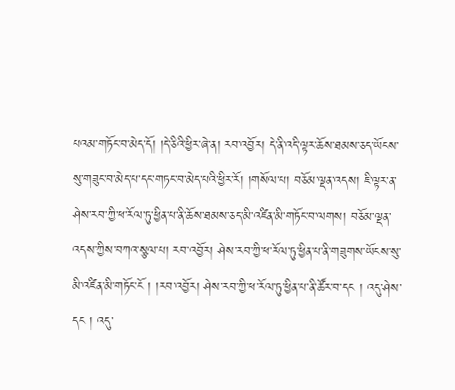པའམ་གཏོང་བ་མེད་དོ། །དེ་ཅིའི་ཕྱིར་ཞེ་ན། རབ་འབྱོར། དེ་ནི་འདི་ལྟར་ཆོས་ཐམས་ཅད་ཡོངས་སུ་གཟུང་བ་མེད་པ་དང་གཏང་བ་མེད་པའི་ཕྱིར་རོ། །གསོལ་པ། བཅོམ་ལྡན་འདས། ཇི་ལྟར་ན་ཤེས་རབ་ཀྱི་ཕ་རོལ་ཏུ་ཕྱིན་པ་ནི་ཆོས་ཐམས་ཅད་མི་འཛིན་མི་གཏོང་བ་ལགས། བཅོམ་ལྡན་འདས་ཀྱིས་བཀའ་སྩལ་པ། རབ་འབྱོར། ཤེས་རབ་ཀྱི་ཕ་རོལ་ཏུ་ཕྱིན་པ་ནི་གཟུགས་ཡོངས་སུ་མི་འཛིན་མི་གཏོང་ངོ ། །རབ་འབྱོར། ཤེས་རབ་ཀྱི་ཕ་རོལ་ཏུ་ཕྱིན་པ་ནི་ཚོར་བ་དང ། འདུ་ཤེས་དང ། འདུ་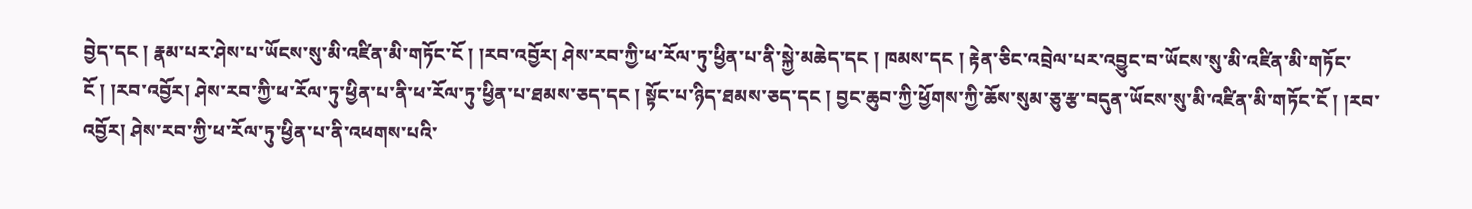བྱེད་དང ། རྣམ་པར་ཤེས་པ་ཡོངས་སུ་མི་འཛིན་མི་གཏོང་ངོ ། །རབ་འབྱོར། ཤེས་རབ་ཀྱི་ཕ་རོལ་ཏུ་ཕྱིན་པ་ནི་སྐྱེ་མཆེད་དང ། ཁམས་དང ། རྟེན་ཅིང་འབྲེལ་པར་འབྱུང་བ་ཡོངས་སུ་མི་འཛིན་མི་གཏོང་ངོ ། །རབ་འབྱོར། ཤེས་རབ་ཀྱི་ཕ་རོལ་ཏུ་ཕྱིན་པ་ནི་ཕ་རོལ་ཏུ་ཕྱིན་པ་ཐམས་ཅད་དང ། སྟོང་པ་ཉིད་ཐམས་ཅད་དང ། བྱང་ཆུབ་ཀྱི་ཕྱོགས་ཀྱི་ཆོས་སུམ་ཅུ་རྩ་བདུན་ཡོངས་སུ་མི་འཛིན་མི་གཏོང་ངོ ། །རབ་འབྱོར། ཤེས་རབ་ཀྱི་ཕ་རོལ་ཏུ་ཕྱིན་པ་ནི་འཕགས་པའི་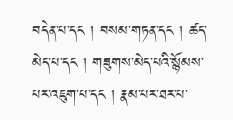བདེན་པ་དང ། བསམ་གཏན་དང ། ཚད་མེད་པ་དང ། གཟུགས་མེད་པའི་སྙོམས་པར་འཇུག་པ་དང ། རྣམ་པར་ཐར་པ་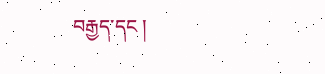བརྒྱད་དང །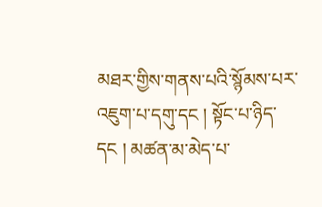མཐར་གྱིས་གནས་པའི་སྙོམས་པར་འཇུག་པ་དགུ་དང ། སྟོང་པ་ཉིད་དང ། མཚན་མ་མེད་པ་